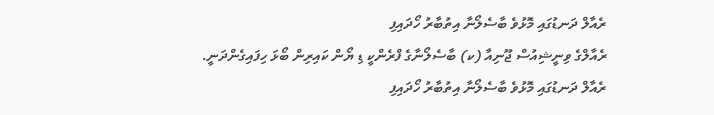ރެއާލް ދަނޑުގައި މޮޅުވެ ބާސެލޯނާ އިތުބާރު ހޯދައިފި
ރެއާލްގެ ވިނީޝިއުސް ޖޫނިއާ (ކ) ބާސެލޯނާގެ ފްރެންކީ ޑި ޔޯން ކައިރިން ބޯޅަ ހިފައިގެންދަނީ.
ރެއާލް ދަނޑުގައި މޮޅުވެ ބާސެލޯނާ އިތުބާރު ހޯދައިފި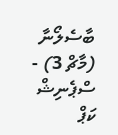ބާސެލޯނާ (މާޗް 3) - ސްޕެނިޝް ކަޕް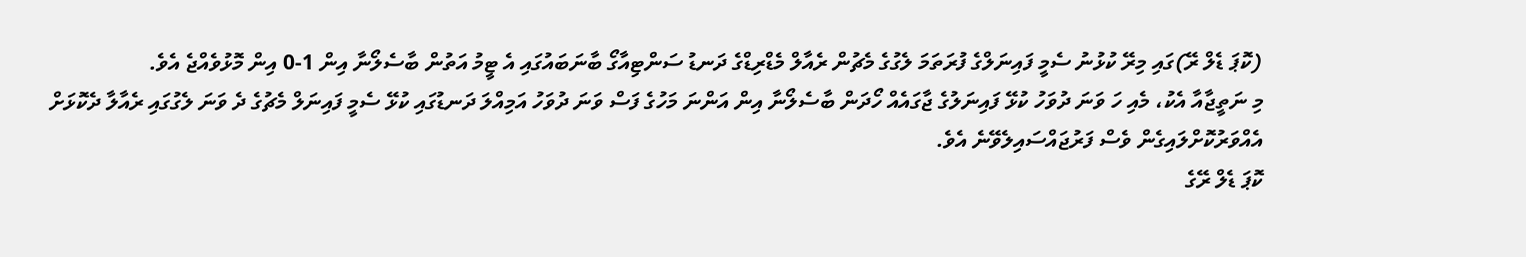(ކޮޕަ ޑެލް ރޭ)ގައި މިރޭ ކުޅުނު ސެމީ ފައިނަލްގެ ފުރަތަމަ ލެގުގެ މެޗުން ރެއާލް މެޑްރިޑްގެ ދަނޑު ސަންޓިއާގޯ ބާނަބައުގައި އެ ޓީމު އަތުން ބާސެލޯނާ އިން 1-0 އިން މޮޅުވެއްޖެ އެވެ.
މި ނަތީޖާއާ އެކު، މެއި ހަ ވަނަ ދުވަހު ކުޅޭ ފައިނަލުގެ ޖާގައެއް ހޯދަން ބާސެލޯނާ އިން އަންނަ މަހުގެ ފަސް ވަނަ ދުވަހު އަމިއްލަ ދަނޑުގައި ކުޅޭ ސެމީ ފައިނަލް މެޗުގެ ދެ ވަނަ ލެގުގައި ރެއާލާ ދެކޮޅަށް އެއްވަރުކޮށްލައިގެން ވެސް ފަރުޖައްސައިލެވޭނެ އެވެ.
ކޮޕަ ޑެލް ރޭގެ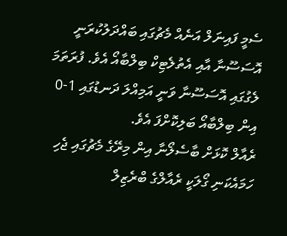ސެމީ ފައިނަލް އަނެއް މެޗުގައި ބައްދަލުކުރަނީ އޮސަސޫނާ އާއި އެތުލެޓިކް ބިލްބާއޯ އެވެ. ފުރަތަމަ ލެގުގައި އޮސަސޫނާ ވަނީ އަމިއްލަ ދަނޑުގައި 1-0 އިން ބިލްބާއޯ ބަލިކޮށްފަ އެވެ.
ރެއާލް ކޮޅަށް ބާސެލޯނާ އިން މިރޭގެ މެޗުގައި ޖެހި ހަމައެކަނި ގޯލަކީ ރެއާލްގެ ބްރެޒިލް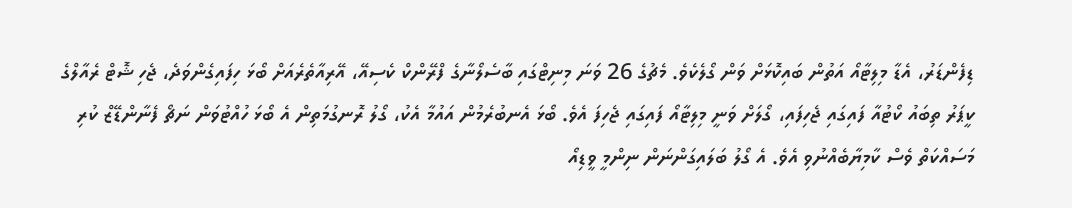ޑިފެންޑަރު، އެޑާ މިލިޓާއޯ އަތުން ބައިކޮޅަށް ވަން ގޯލެކެވެ. މެޗުގެ 26 ވަނަ މިނިޓްގައި ބާސެލޯނާގެ ފްރޭންކް ކެސިއޭ، އޭރިއާތެރެއަށް ބޯޅަ ހިފައިގެންވަދެ، ޖެހި ޝޮޓް ރެއާލްގެ ކީޕަރު ތިބައު ކޯޓުއާ ފައިގައި ޖެހިފައި، ގޯލަށް ވަނީ މިލިޓާއޯ ފައިގައި ޖެހިފަ އެވެ. ބޯޅަ އެނބުރެމުން އައުމާ އެކު، ގޯލު ރޮނގުމަތިން އެ ބޯޅަ ހުއްޓުވަން ނަޗޯ ފެނާންޑޭޒް ކުރި މަސައްކަތް ވެސް ކާމިޔާބެއްނުވި އެވެ. އެ ގޯލު ބަލައިގަންނަން ނިންމީ ވީޑިއޯ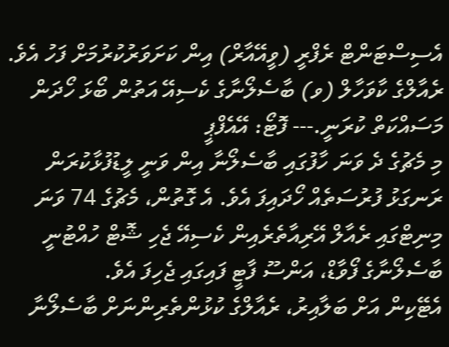އެސިސްޓަންޓް ރެފްރީ (ވީއޭއާރް) އިން ކަށަވަރުކުރުމަށް ފަހު އެވެ.
ރެއާލްގެ ކާވަހާލް (ވ) ބާސެލޯނާގެ ކެސިއޭ އަތުން ބޯޅަ ހޯދަން މަސައްކަތް ކުރަނީ.--- ފޮޓޯ: އޭއެފްޕީ
މި މެޗުގެ ދެ ވަނަ ހާފުގައި ބާސެލޯނާ އިން ވަނީ ލީޑުފުޅާކުރަން ރަނގަޅު ފުރުސަތެއް ހޯދައިފަ އެވެ. އެ ގޮތުން، މެޗުގެ 74 ވަނަ މިނިޓްގައި ރެއާލް އޭރިއާތެރެއިން ކެސިއޭ ޖެހި ޝޮޓް ހުއްޓުނީ ބާސެލޯނާގެ ފޯވާޑް، އަންސޫ ފާޓީ ފައިގައި ޖެހިފަ އެވެ.
އެޓޭކިން އަށް ބަލާއިރު، ރެއާލްގެ ކުޅުންތެރިންނަށް ބާސެލޯނާ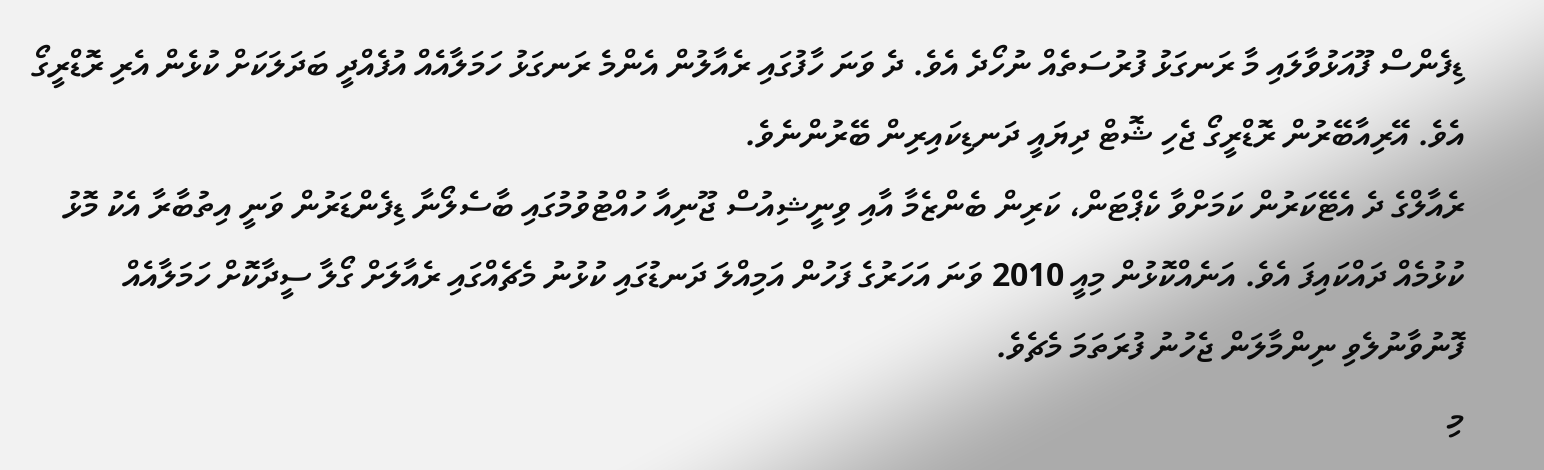ޑިފެންސް ފޫއަޅުވާލައި މާ ރަނގަޅު ފުރުސަތެއް ނުހޯދެ އެވެ. ދެ ވަނަ ހާފުގައި ރެއާލުން އެންމެ ރަނގަޅު ހަމަލާއެއް އުފެއްދީ ބަދަލަކަށް ކުޅެން އެރި ރޮޑްރީގޯ އެވެ. އޭރިއާބޭރުން ރޮޑްރީގޯ ޖެހި ޝޮޓް ދިޔައީ ދަނޑިކައިރިން ބޭރުންނެވެ.
ރެއާލްގެ ދެ އެޓޭކަރުން ކަމަށްވާ ކެޕްޓަން، ކަރިން ބެންޒެމާ އާއި ވިނީޝިއުސް ޖޫނިއާ ހުއްޓުވުމުގައި ބާސެލޯނާ ޑިފެންޑަރުން ވަނީ އިތުބާރާ އެކު މޮޅު ކުޅުމެއް ދައްކައިފަ އެވެ. އަނެއްކޮޅުން މިއީ 2010 ވަނަ އަހަރުގެ ފަހުން އަމިއްލަ ދަނޑުގައި ކުޅުނު މެޗެއްގައި ރެއާލަށް ގޯލާ ސީދާކޮށް ހަމަލާއެއް ފޮނުވާނުލެވި ނިންމާލަން ޖެހުނު ފުރަތަމަ މެޗެވެ.
މި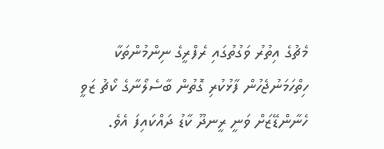މެޗުގެ އިތުރު ވަގުތުގައި ރެފްރީގެ ނިންމުންތަކާ ހިތްހަމަނުޖެހުން ފާޅުކުރި ގޮތުން ބާސެލޯނާގެ ކޯޗު ޒަވީ ހެނާންޑޭޒަށް ވަނީ ރީނދޫ ކާޑު ދައްކައިފަ އެވެ.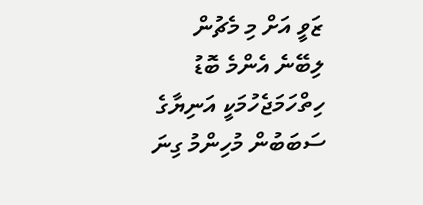ޒަވީ އަށް މި މެޗުން ލިބޭނެ އެންމެ ބޮޑު ހިތްހަމަޖެހުމަކީ އަނިޔާގެ ސަބަބުން މުހިންމު ގިނަ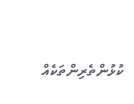ކުޅުންތެރިންތަކެއް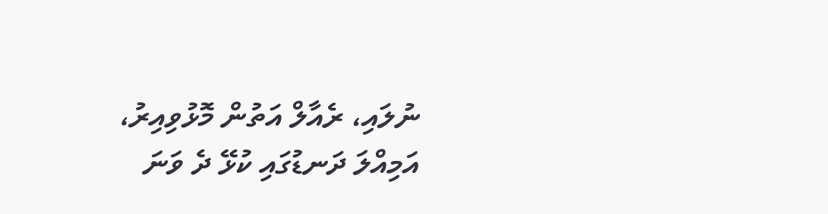ނުލައި، ރެއާލް އަތުން މޮޅުވިއިރު، އަމިއްލަ ދަނޑުގައި ކުޅޭ ދެ ވަނަ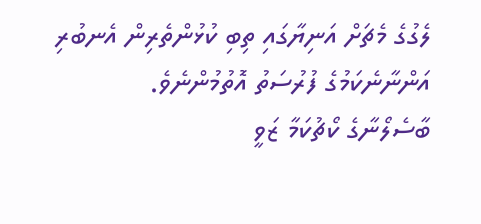ލެގުގެ މެޗަށް އަނިޔާގައި ތިބި ކުޅުންތެރިން އެނބުރި އަންނާނެކަމުގެ ފުރުސަތު އޮތުމުންނެވެ.
ބާސެލޯނާގެ ކޯޗުކަމާ ޒަވީ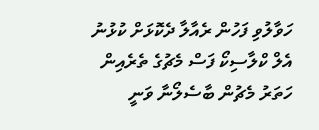ހަވާލުވި ފަހުން ރެއާލާ ދެކޮޅަށް ކުޅުނު އެލް ކްލާސިކޯ ފަސް މެޗުގެ ތެރެއިން ހަތަރު މެޗުން ބާސެލޯނާ ވަނީ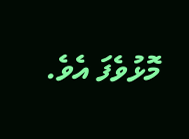މޮޅުވެފަ އެވެ.